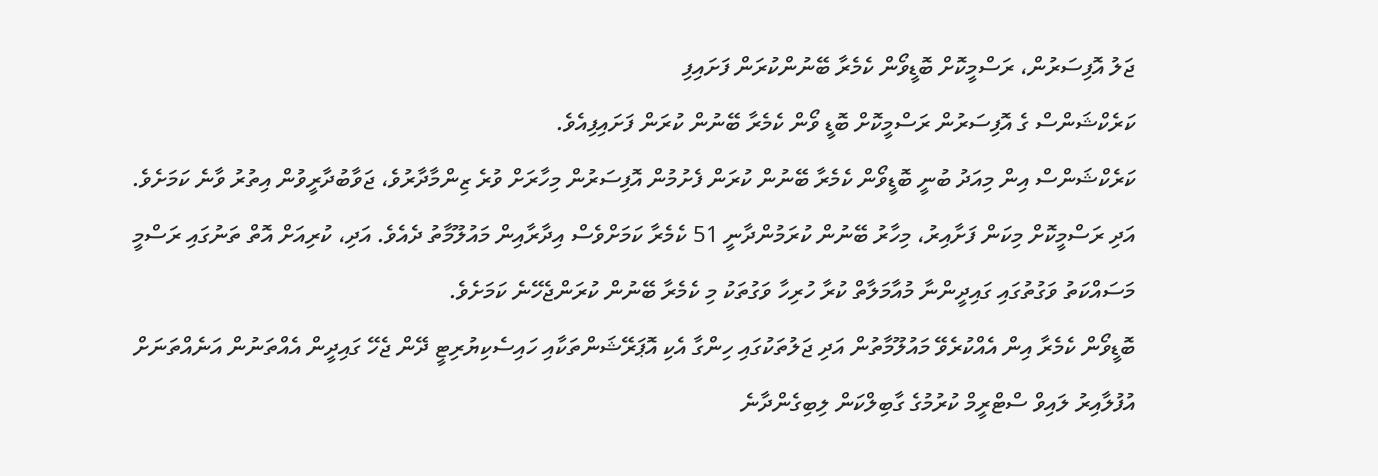ޖަލު އޮފިސަރުން، ރަސްމީކޮށް ބޮޑީވޯން ކެމެރާ ބޭނުންކުރަން ފަށައިފި
ކަރެކްޝަންސް ގެ އޮފިސަރުން ރަސްމީކޮށް ބޮޑީ ވޯން ކެމެރާ ބޭނުން ކުރަން ފަށައިފިއެވެ.
ކަރެކްޝަންސް އިން މިއަދު ބުނީ ބޮޑީވޯން ކެމެރާ ބޭނުން ކުރަން ފެށުމުން އޮފިސަރުން މިހާރަށް ވުރެ ޒިންމާދާރުވެ، ޖަވާބުދާރީވުން އިތުރު ވާނެ ކަމަށެވެ.
އަދި ރަސްމީކޮށް މިކަން ފަށާއިރު، މިހާރު ބޭނުން ކުރަމުންދާނީ 51 ކެމެރާ ކަމަށްވެސް އިދާރާއިން މައުލޫމާތު ދެއެވެ. އަދި، ކުރިއަށް އޮތް ތަނުގައި ރަސްމީ މަސައްކަތު ވަގުތުގައި ގައިދީންނާ މުއާމަލާތް ކުރާ ހުރިހާ ވަގުތަކު މި ކެމެރާ ބޭނުން ކުރަންޖެހޭނެ ކަމަށެވެ.
ބޮޑީވޯން ކެމެރާ އިން އެއްކުރެވޭ މައުލޫމާތުން އަދި ޖަލުތަކުގައި ހިންގާ އެކި އޮޕަރޭޝަންތަކާއި ހައިސެކިޔުރިޓީ ދޭން ޖެހޭ ގައިދީން އެއްތަނުން އަނެއްތަނަށް އުފުލާއިރު ލައިވް ސްޓްރީމް ކުރުމުގެ ގާބިލްކަން ލިބިގެންދާނެ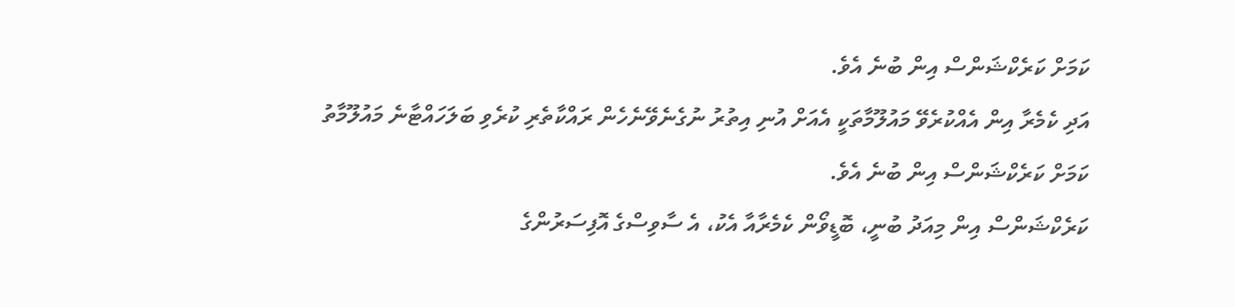ކަމަށް ކަރެކްޝަންސް އިން ބުނެ އެވެ.
އަދި ކެމެރާ އިން އެއްކުރެވޭ މައުލޫމާތަކީ އެއަށް އުނި އިތުރު ނުގެނެވޭނެހެން ރައްކާތެރި ކުރެވި ބަލަހައްޓާނެ މައުލޫމާތު ކަމަށް ކަރެކްޝަންސް އިން ބުނެ އެވެ.
ކަރެކްޝަންސް އިން މިއަދު ބުނީ، ބޮޑީވޯން ކެމެރާއާ އެކު، އެ ސާވިސްގެ އޮފިސަރުންގެ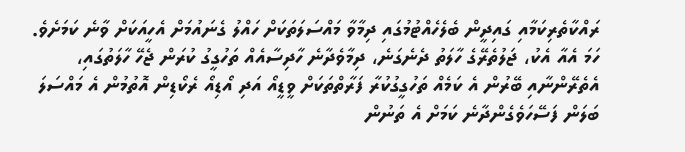ރައްކާތެރިކަމާއި ގައިދީން ބެލެހެއްޓުމުގައި ދިމާވާ މައްސަލަތަކަށް ހައްލު ގެނައުމަށް އެހީއަކަށް ވާނެ ކަމަށެވެ. ހަމަ އެއާ އެކު، ޖަލުތެރޭގެ ހާލަތު ދެނެގަނެ، ދިމާވެދާނެ ހާދިސާއެއް ތަހުގީގު ކުރަން ޖެހޭ ހާލަތުގައި، އެތެރޭންނާއި ބޭރުން އެ ކަމެއް ތަހުގީގުކުރާ ފަރާތްތަކަށް ވީޑީއޯ އަދި އޯޑިއޯ ރެކޯޑިން އޮތުމުން އެ މައްސަލަ ބަލަން ފަސޭހަވެގެންދާނެ ކަމަށް އެ ތަނުން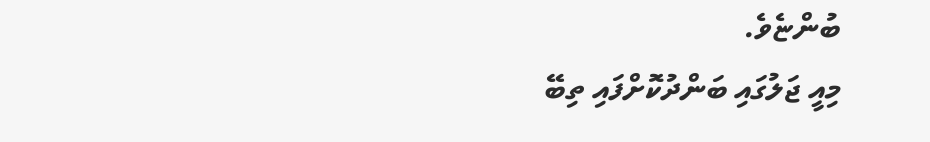ބުންޏެވެ.
މިއީ ޖަލުގައި ބަންދުކޮށްފައި ތިބޭ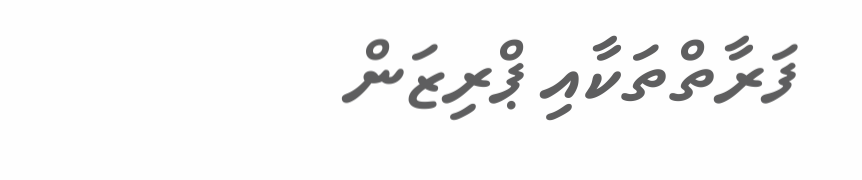ފަރާތްތަކާއި ޕްރިޒަން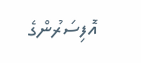އޮފިސަރުންގެ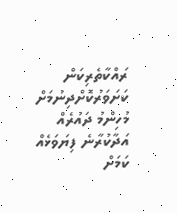ރައްކާތެރިކަން ކަށަވަރުކޮށްދިނުމަށް މުހިންމު ދައުރެއް އަދާކުރާނެ ފިޔަވަޅެއް ކަމަށް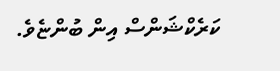ކަރެކްޝަންސް އިން ބުންޏެވެ.